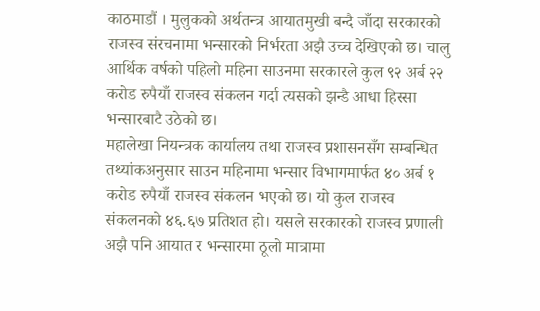काठमाडौं । मुलुकको अर्थतन्त्र आयातमुखी बन्दै जाँदा सरकारको राजस्व संरचनामा भन्सारको निर्भरता अझै उच्च देखिएको छ। चालु आर्थिक वर्षको पहिलो महिना साउनमा सरकारले कुल ९२ अर्ब २२ करोड रुपैयाँ राजस्व संकलन गर्दा त्यसको झन्डै आधा हिस्सा भन्सारबाटै उठेको छ।
महालेखा नियन्त्रक कार्यालय तथा राजस्व प्रशासनसँग सम्बन्धित तथ्यांकअनुसार साउन महिनामा भन्सार विभागमार्फत ४० अर्ब १ करोड रुपैयाँ राजस्व संकलन भएको छ। यो कुल राजस्व संकलनको ४६.६७ प्रतिशत हो। यसले सरकारको राजस्व प्रणाली अझै पनि आयात र भन्सारमा ठूलो मात्रामा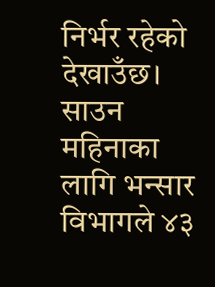निर्भर रहेको देखाउँछ।
साउन महिनाका लागि भन्सार विभागले ४३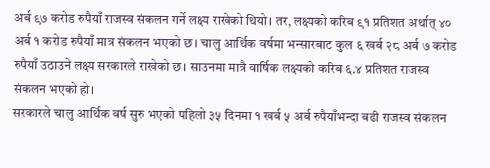अर्ब ९७ करोड रुपैयाँ राजस्व संकलन गर्ने लक्ष्य राखेको थियो। तर, लक्ष्यको करिब ९१ प्रतिशत अर्थात् ४० अर्ब १ करोड रुपैयाँ मात्र संकलन भएको छ। चालु आर्थिक वर्षमा भन्सारबाट कुल ६ खर्ब २८ अर्ब ७ करोड रुपैयाँ उठाउने लक्ष्य सरकारले राखेको छ। साउनमा मात्रै वार्षिक लक्ष्यको करिब ६.४ प्रतिशत राजस्व संकलन भएको हो।
सरकारले चालु आर्थिक वर्ष सुरु भएको पहिलो ३५ दिनमा १ खर्ब ५ अर्ब रुपैयाँभन्दा बढी राजस्व संकलन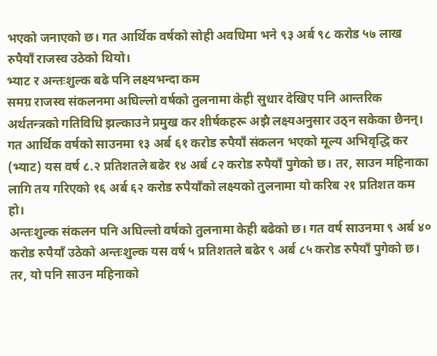भएको जनाएको छ। गत आर्थिक वर्षको सोही अवधिमा भने ९३ अर्ब ९८ करोड ५७ लाख रुपैयाँ राजस्व उठेको थियो।
भ्याट र अन्तःशुल्क बढे पनि लक्ष्यभन्दा कम
समग्र राजस्व संकलनमा अघिल्लो वर्षको तुलनामा केही सुधार देखिए पनि आन्तरिक अर्थतन्त्रको गतिविधि झल्काउने प्रमुख कर शीर्षकहरू अझै लक्ष्यअनुसार उठ्न सकेका छैनन्।
गत आर्थिक वर्षको साउनमा १३ अर्ब ६१ करोड रुपैयाँ संकलन भएको मूल्य अभिवृद्धि कर (भ्याट) यस वर्ष ८.२ प्रतिशतले बढेर १४ अर्ब ८२ करोड रुपैयाँ पुगेको छ। तर, साउन महिनाका लागि तय गरिएको १६ अर्ब ६२ करोड रुपैयाँको लक्ष्यको तुलनामा यो करिब २१ प्रतिशत कम हो।
अन्तःशुल्क संकलन पनि अघिल्लो वर्षको तुलनामा केही बढेको छ। गत वर्ष साउनमा ९ अर्ब ४० करोड रुपैयाँ उठेको अन्तःशुल्क यस वर्ष ५ प्रतिशतले बढेर ९ अर्ब ८५ करोड रुपैयाँ पुगेको छ। तर, यो पनि साउन महिनाको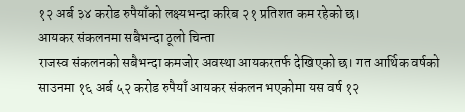१२ अर्ब ३४ करोड रुपैयाँको लक्ष्यभन्दा करिब २१ प्रतिशत कम रहेको छ।
आयकर संकलनमा सबैभन्दा ठूलो चिन्ता
राजस्व संकलनको सबैभन्दा कमजोर अवस्था आयकरतर्फ देखिएको छ। गत आर्थिक वर्षको साउनमा १६ अर्ब ५२ करोड रुपैयाँ आयकर संकलन भएकोमा यस वर्ष १२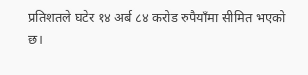प्रतिशतले घटेर १४ अर्ब ८४ करोड रुपैयाँमा सीमित भएको छ।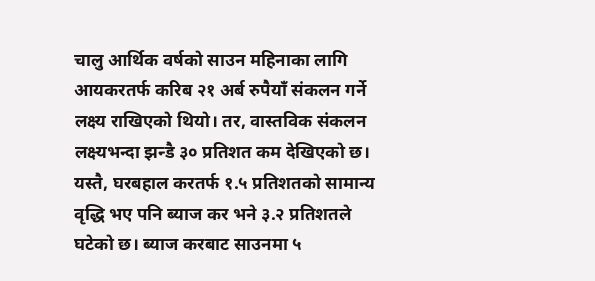चालु आर्थिक वर्षको साउन महिनाका लागि आयकरतर्फ करिब २१ अर्ब रुपैयाँ संकलन गर्ने लक्ष्य राखिएको थियो। तर, वास्तविक संकलन लक्ष्यभन्दा झन्डै ३० प्रतिशत कम देखिएको छ।
यस्तै, घरबहाल करतर्फ १.५ प्रतिशतको सामान्य वृद्धि भए पनि ब्याज कर भने ३.२ प्रतिशतले घटेको छ। ब्याज करबाट साउनमा ५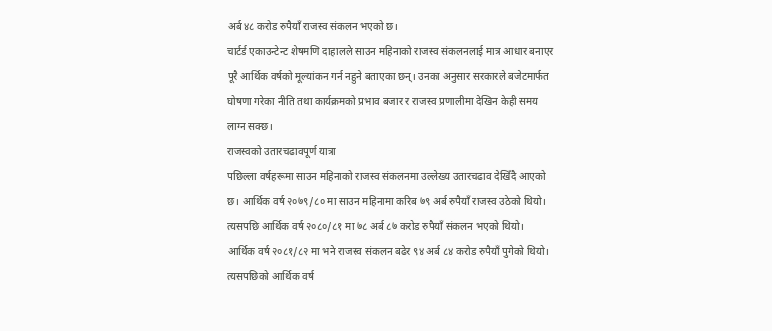अर्ब ४८ करोड रुपैयाँ राजस्व संकलन भएको छ।
चार्टर्ड एकाउन्टेन्ट शेषमणि दाहालले साउन महिनाको राजस्व संकलनलाई मात्र आधार बनाएर पूरै आर्थिक वर्षको मूल्यांकन गर्न नहुने बताएका छन्। उनका अनुसार सरकारले बजेटमार्फत घोषणा गरेका नीति तथा कार्यक्रमको प्रभाव बजार र राजस्व प्रणालीमा देखिन केही समय लाग्न सक्छ।
राजस्वको उतारचढावपूर्ण यात्रा
पछिल्ला वर्षहरूमा साउन महिनाको राजस्व संकलनमा उल्लेख्य उतारचढाव देखिँदै आएको छ। आर्थिक वर्ष २०७९/८० मा साउन महिनामा करिब ७९ अर्ब रुपैयाँ राजस्व उठेको थियो। त्यसपछि आर्थिक वर्ष २०८०/८१ मा ७८ अर्ब ८७ करोड रुपैयाँ संकलन भएको थियो।
आर्थिक वर्ष २०८१/८२ मा भने राजस्व संकलन बढेर ९४ अर्ब ८४ करोड रुपैयाँ पुगेको थियो। त्यसपछिको आर्थिक वर्ष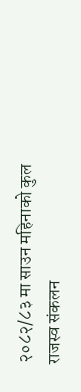२०८२/८३ मा साउन महिनाको कुल राजस्व संकलन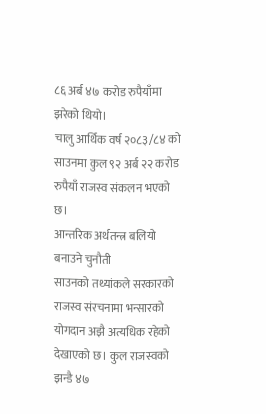८६ अर्ब ४७ करोड रुपैयाँमा झरेको थियो।
चालु आर्थिक वर्ष २०८३/८४ को साउनमा कुल ९२ अर्ब २२ करोड रुपैयाँ राजस्व संकलन भएको छ।
आन्तरिक अर्थतन्त्र बलियो बनाउने चुनौती
साउनको तथ्यांकले सरकारको राजस्व संरचनामा भन्सारको योगदान अझै अत्यधिक रहेको देखाएको छ। कुल राजस्वको झन्डै ४७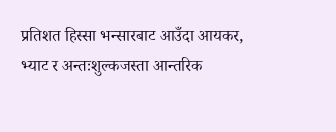प्रतिशत हिस्सा भन्सारबाट आउँदा आयकर, भ्याट र अन्तःशुल्कजस्ता आन्तरिक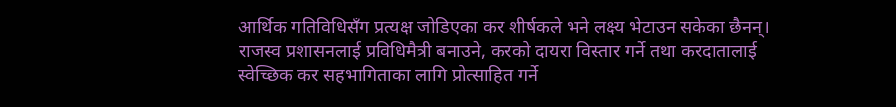आर्थिक गतिविधिसँग प्रत्यक्ष जोडिएका कर शीर्षकले भने लक्ष्य भेटाउन सकेका छैनन्।
राजस्व प्रशासनलाई प्रविधिमैत्री बनाउने, करको दायरा विस्तार गर्ने तथा करदातालाई स्वेच्छिक कर सहभागिताका लागि प्रोत्साहित गर्ने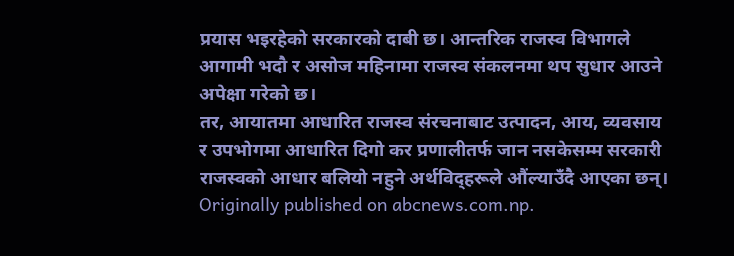प्रयास भइरहेको सरकारको दाबी छ। आन्तरिक राजस्व विभागले आगामी भदौ र असोज महिनामा राजस्व संकलनमा थप सुधार आउने अपेक्षा गरेको छ।
तर, आयातमा आधारित राजस्व संरचनाबाट उत्पादन, आय, व्यवसाय र उपभोगमा आधारित दिगो कर प्रणालीतर्फ जान नसकेसम्म सरकारी राजस्वको आधार बलियो नहुने अर्थविद्हरूले औंल्याउँदै आएका छन्।
Originally published on abcnews.com.np.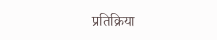प्रतिक्रिया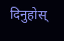दिनुहोस्